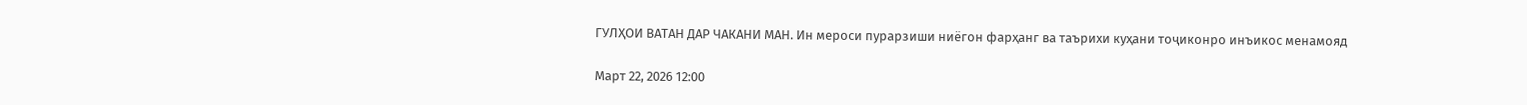ГУЛҲОИ ВАТАН ДАР ЧАКАНИ МАН. Ин мероси пурарзиши ниёгон фарҳанг ва таърихи куҳани тоҷиконро инъикос менамояд

Март 22, 2026 12:00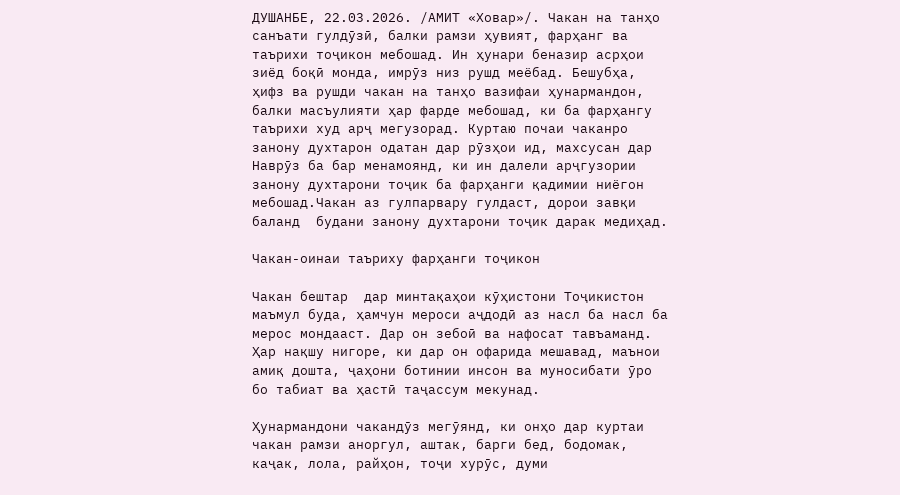ДУШАНБЕ, 22.03.2026. /АМИТ «Ховар»/. Чакан на танҳо санъати гулдӯзӣ, балки рамзи ҳувият, фарҳанг ва таърихи тоҷикон мебошад. Ин ҳунари беназир асрҳои зиёд боқӣ монда, имрӯз низ рушд меёбад. Бешубҳа, ҳифз ва рушди чакан на танҳо вазифаи ҳунармандон, балки масъулияти ҳар фарде мебошад, ки ба фарҳангу таърихи худ арҷ мегузорад. Куртаю почаи чаканро занону духтарон одатан дар рӯзҳои ид, махсусан дар Наврӯз ба бар менамоянд, ки ин далели арҷгузории занону духтарони тоҷик ба фарҳанги қадимии ниёгон мебошад.Чакан аз гулпарвару гулдаст, дорои завқи баланд  будани занону духтарони тоҷик дарак медиҳад.

Чакан-оинаи таъриху фарҳанги тоҷикон

Чакан бештар  дар минтақаҳои кӯҳистони Тоҷикистон маъмул буда, ҳамчун мероси аҷдодӣ аз насл ба насл ба мерос мондааст. Дар он зебоӣ ва нафосат тавъаманд. Ҳар нақшу нигоре, ки дар он офарида мешавад, маънои амиқ дошта, ҷаҳони ботинии инсон ва муносибати ӯро бо табиат ва ҳастӣ таҷассум мекунад.

Ҳунармандони чакандӯз мегӯянд, ки онҳо дар куртаи чакан рамзи аноргул, аштак, барги бед, бодомак, каҷак, лола, райҳон, тоҷи хурӯс, думи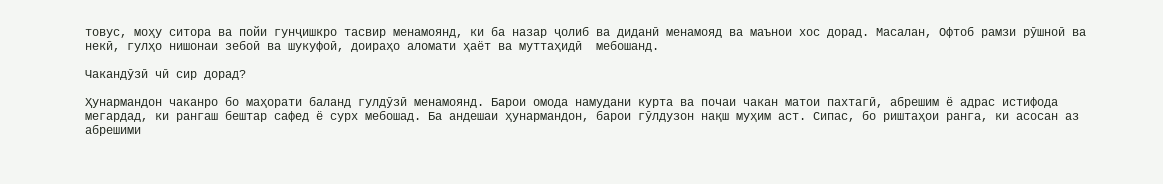товус, моҳу ситора ва пойи гунҷишкро тасвир менамоянд, ки ба назар ҷолиб ва диданӣ менамояд ва маънои хос дорад. Масалан, Офтоб рамзи рӯшноӣ ва некӣ, гулҳо нишонаи зебоӣ ва шукуфоӣ, доираҳо аломати ҳаёт ва муттаҳидӣ  мебошанд.

Чакандӯзӣ чӣ сир дорад?

Ҳунармандон чаканро бо маҳорати баланд гулдӯзӣ менамоянд. Барои омода намудани курта ва почаи чакан матои пахтагӣ, абрешим ё адрас истифода мегардад, ки рангаш бештар сафед ё сурх мебошад. Ба андешаи ҳунармандон, барои гӯлдузон нақш муҳим аст. Сипас, бо риштаҳои ранга, ки асосан аз абрешими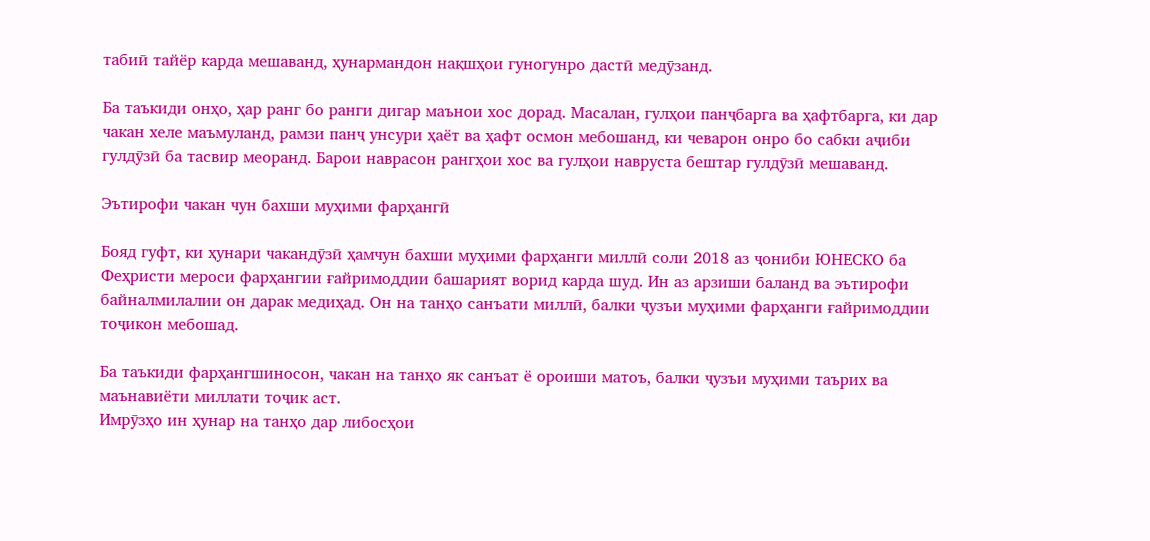табиӣ тайёр карда мешаванд, ҳунармандон нақшҳои гуногунро дастӣ медӯзанд.

Ба таъкиди онҳо, ҳар ранг бо ранги дигар маънои хос дорад. Масалан, гулҳои панҷбарга ва ҳафтбарга, ки дар чакан хеле маъмуланд, рамзи панҷ унсури ҳаёт ва ҳафт осмон мебошанд, ки чеварон онро бо сабки аҷиби гулдӯзӣ ба тасвир меоранд. Барои наврасон рангҳои хос ва гулҳои навруста бештар гулдӯзӣ мешаванд.

Эътирофи чакан чун бахши муҳими фарҳангӣ

Бояд гуфт, ки ҳунари чакандӯзӣ ҳамчун бахши муҳими фарҳанги миллӣ соли 2018 аз ҷониби ЮНЕСКО ба Феҳристи мероси фарҳангии ғайримоддии башарият ворид карда шуд. Ин аз арзиши баланд ва эътирофи байналмилалии он дарак медиҳад. Он на танҳо санъати миллӣ, балки ҷузъи муҳими фарҳанги ғайримоддии тоҷикон мебошад.

Ба таъкиди фарҳангшиносон, чакан на танҳо як санъат ё ороиши матоъ, балки ҷузъи муҳими таърих ва маънавиёти миллати тоҷик аст.
Имрӯзҳо ин ҳунар на танҳо дар либосҳои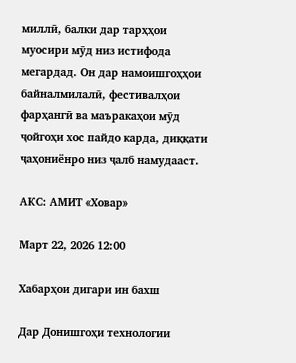миллӣ, балки дар тарҳҳои муосири мӯд низ истифода мегардад. Он дар намоишгоҳҳои байналмилалӣ, фестивалҳои фарҳангӣ ва маъракаҳои мӯд ҷойгоҳи хос пайдо карда, диққати ҷаҳониёнро низ ҷалб намудааст.

АКС: АМИТ «Ховар»

Март 22, 2026 12:00

Хабарҳои дигари ин бахш

Дар Донишгоҳи технологии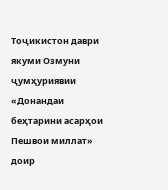Тоҷикистон даври якуми Озмуни ҷумҳуриявии «Донандаи беҳтарини асарҳои Пешвои миллат» доир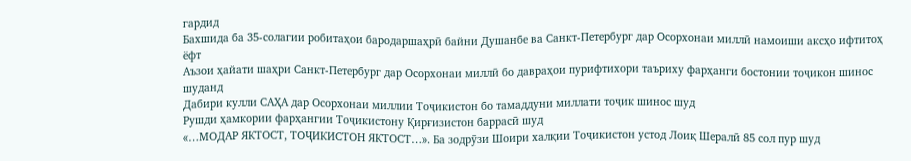гардид
Бахшида ба 35-солагии робитаҳои бародаршаҳрӣ байни Душанбе ва Санкт-Петербург дар Осорхонаи миллӣ намоиши аксҳо ифтитоҳ ёфт
Аъзои ҳайати шаҳри Санкт-Петербург дар Осорхонаи миллӣ бо давраҳои пурифтихори таъриху фарҳанги бостонии тоҷикон шинос шуданд
Дабири кулли САҲА дар Осорхонаи миллии Тоҷикистон бо тамаддуни миллати тоҷик шинос шуд
Рушди ҳамкории фарҳангии Тоҷикистону Қирғизистон баррасӣ шуд
«…МОДАР ЯКТОСТ, ТОҶИКИСТОН ЯКТОСТ…». Ба зодрӯзи Шоири халқии Тоҷикистон устод Лоиқ Шералӣ 85 сол пур шуд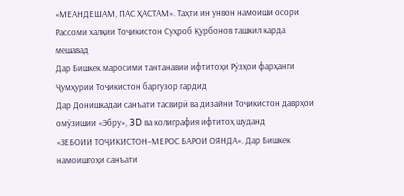«МЕАНДЕШАМ, ПАС ҲАСТАМ». Таҳти ин унвон намоиши осори Рассоми халқии Тоҷикистон Суҳроб Қурбонов ташкил карда мешавад
Дар Бишкек маросими тантанавии ифтитоҳи Рӯзҳои фарҳанги Ҷумҳурии Тоҷикистон баргузор гардид
Дар Донишкадаи санъати тасвирӣ ва дизайни Тоҷикистон даврҳои омӯзишии «Эбру», 3D ва колиграфия ифтитоҳ шуданд
«ЗЕБОИИ ТОҶИКИСТОН–МЕРОС БАРОИ ОЯНДА». Дар Бишкек намоишгоҳи санъати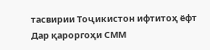тасвирии Тоҷикистон ифтитоҳ ёфт
Дар қароргоҳи СММ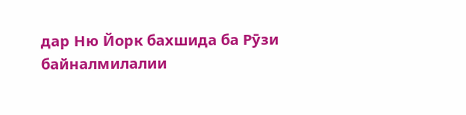дар Ню Йорк бахшида ба Рӯзи байналмилалии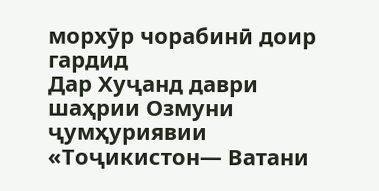морхӯр чорабинӣ доир гардид
Дар Хуҷанд даври шаҳрии Озмуни ҷумҳуриявии «Тоҷикистон— Ватани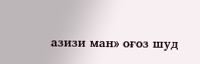азизи ман» оғоз шуд